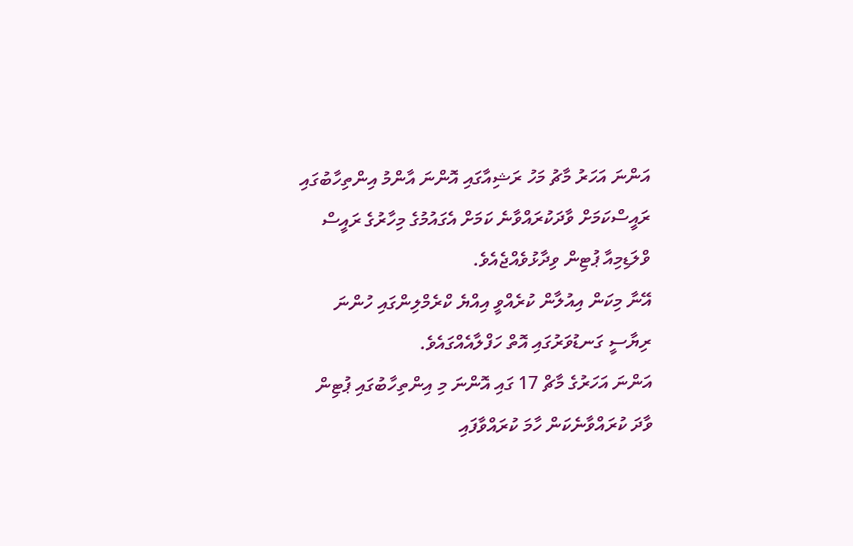އަންނަ އަހަރު މާޗު މަހު ރަޝިއާގައި އޮންނަ އާންމު އިންތިހާބުގައި ރައީސްކަމަށް ވާދަކުރައްވާނެ ކަމަށް އެގައުމުގެ މިހާރުގެ ރައީސް ވްލަޑިމިއާ ޕުޓިން ވިދާޅުވެއްޖެއެވެ.
އޭނާ މިކަން އިއުލާން ކުރެއްވީ އިއްޔެ ކްރެމްލިންގައި ހުންނަ ރިޔާސީ ގަނޑުވަރުގައި އޮތް ހަފްލާއެއްގައެވެ.
އަންނަ އަހަރުގެ މާޗް 17 ގައި އޮންނަ މި އިންތިހާބުގައި ޕުޓިން ވާދަ ކުރައްވާނެކަން ހާމަ ކުރައްވާފައި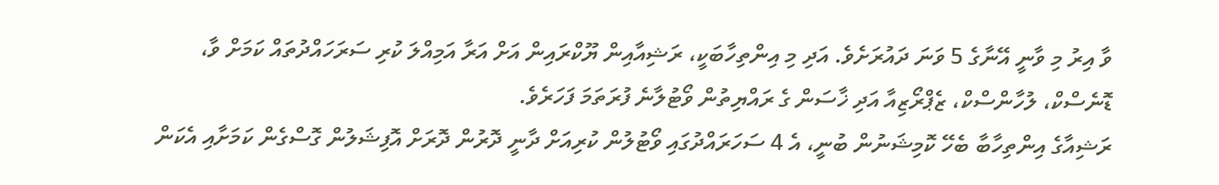ވާ އިރު މި ވާނީ އޭނާގެ 5 ވަނަ ދައުރަށެވެ. އަދި މި އިންތިހާބަކީ، ރަޝިއާއިން ޔޫކްރައިން އަށް އަރާ އަމިއްލަ ކުރި ސަރަހައްދުތައް ކަމަށް ވާ، ޑޮނެސްކް، ލުހާންސްކް، ޒެޕްރޯޒިއާ އަދި ޚާސަން ގެ ރައްޔިތުން ވޯޓުލާނެ ފުރަތަމަ ފަހަރެވެ.
ރަޝިއާގެ އިންތިހާބާ ބެހޭ ކޮމިޝަނުން ބުނީ، އެ 4 ސަހަރައްދުގައި ވޯޓުލުން ކުރިއަށް ދާނީ ދޮރުން ދޮރަށް އޮފިޝަލުން ގޮސްގެން ކަމަށާއި އެކަން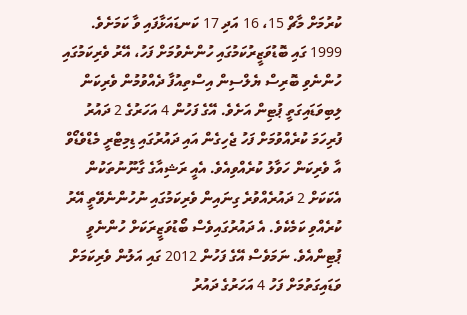ކުރުމަށް މާޗް 15، 16 އަދި 17 ކަނޑައަޅާފައި ވާ ކަމަށެވެ.
1999 ގައި ބޮޑުވަޒީރުކަމުގައި ހުންނެވުމަށް ފަހު، އޭރު ވެރިކަމުގައި ހުންނެވި ބޮރިސް ޔެލްސިން އިސްތިއުފާ ދެއްވުމުން ވެރިކަން ލިބިވަޑައިގަތީ ޕުޓިން އަށެވެ. އޭގެ ފަހުން 4 އަހަރުގެ 2 ދައުރު ފުރިހަމަ ކުރެއްވުމަށް ފަހު ޖެހިގެން އައި ދައުރުގައި ޑިމިޓްރީ މެޑްވެޑޯވް އާ ވެރިކަން ހަވާލު ކުރެއްވިއެވެ. އެއީ ރަޝިއާގެ ގާނޫނުތަކުން އެކަކަށް 2 ދައުރެއްވުރެ ގިނައިން ވެރިކަމުގައި ނުހުންނެވޭތީ އޭރު ކުރެއްވި ކަމެކެވެ. އެ ދައުރުގައިވެސް ބޯޑުވަޒީރަކަށް ހުންނެވީ ޕުޓިންއެވެ. ނަމަވެސް އޭގެ ފަހުން 2012 ގައި އަލުން ވެރިކަމަށް ވަޑައިގަތުމަށް ފަހު 4 އަހަރުގެ ދައުރު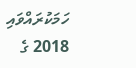ހަމަކުރައްވައި 2018 ގެ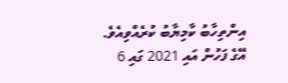އިންތިހާބު ކާމިޔާބު ކުރެއްވިއެވެ. އޭގެ ފަހުން އައި 2021 ގައި 6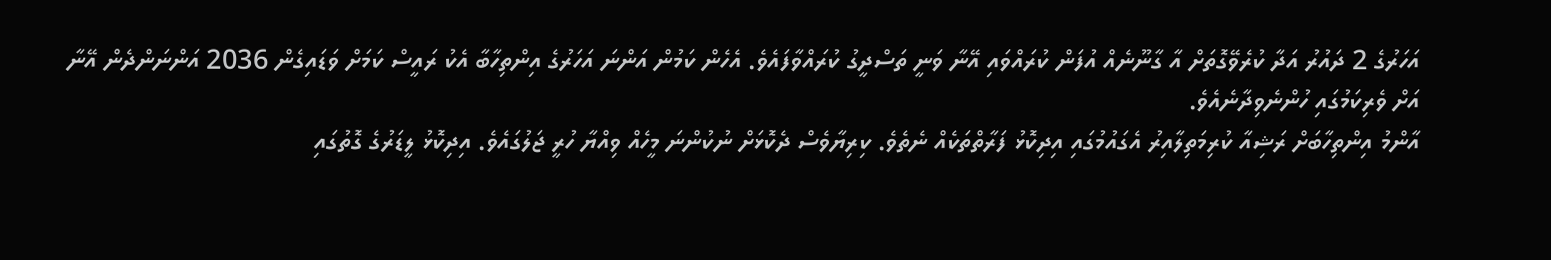އަހަރުގެ 2 ދައުރު އަދާ ކުރެވޭގޮތަށް އާ ގާނޫނެއް އުފަން ކުރައްވައި އޭނާ ވަނީ ތަސްދީގު ކުރައްވާފައެވެ. އެހެން ކަމުން އަންނަ އަހަރުގެ އިންތިހާބާ އެކު ރައީސް ކަމަށް ވަޑައިގެން 2036 އަންނަންދެން އޭނާ އަށް ވެރިކަމުގައި ހުންނެވިދާނެއެވެ.
އާންމު އިންތިހާބަށް ރަޝިއާ ކުރިމަތިލާއިރު އެގައުމުގައި އިދިކޮޅު ފަރާތްތަކެއް ނެތެވެ. ކިރިޔާވެސް ދެކޮޅަށް ނުކުންނަ މީހެއް ވިއްޔާ ހުރީ ޖަލުގައެވެ. އިދިކޮޅު ލީޑަރުގެ ގޮތުގައި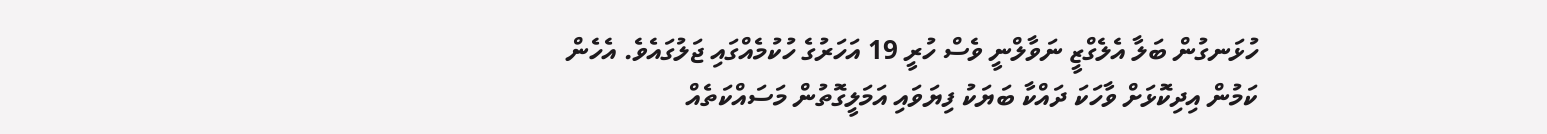ހުޅަނގުން ބަލާ އެލެގްޒީ ނަވާލްނީ ވެސް ހުރީ 19 އަހަރުގެ ހުކުމެއްގައި ޖަލުގައެވެ. އެހެން ކަމުން އިދިކޮޅަށް ވާހަކަ ދައްކާ ބަޔަކު ފިޔަވައި އަމަލީގޮތުން މަސައްކަތެއް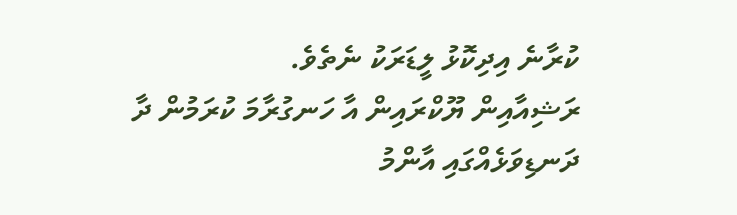ކުރާނެ އިދިކޮޅު ލީޑަރަކު ނެތެވެ.
ރަޝިއާއިން ޔޫކްރައިން އާ ހަނގުރާމަ ކުރަމުން ދާ ދަނޑިވަޅެއްގައި އާންމު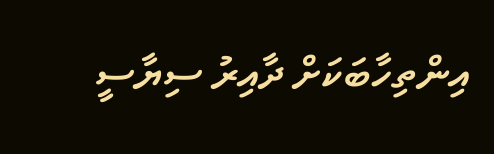އިންތިހާބަކަށް ދާއިރު ސިޔާސީ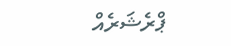ޕްރެޝަރެއް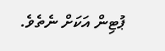ޕުޓިން އަކަށް ނެތެވެ.